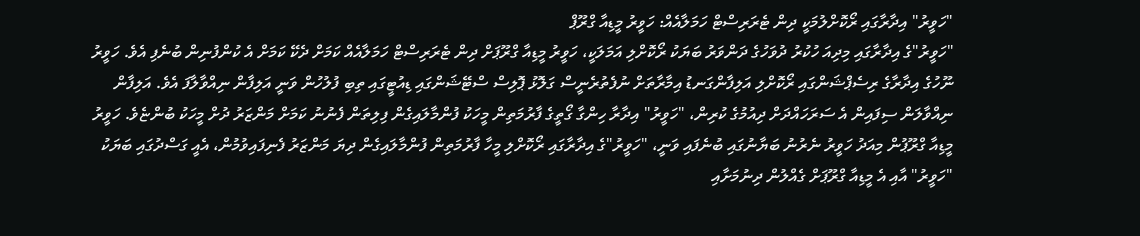"ހަވީރު" އިދާރާގައި ރޯކޮށްލުމަކީ ދިން ޓެރަރިސްޓް ހަމަލާއެއް: ހަވީރު މީޑިއާ ގްރޫޕް
"ހަވީރު"ގެ އިދާރާގައި މިދިއަ ހުކުރު ދުވަހުގެ ދަންވަރު ބަޔަކު ރޯކޮށްލި އަމަލަކީ، ހަވީރު މީޑިއާ ގްރޫޕަށް ދިން ޓެރަރިސްޓް ހަމަލާއެއް ކަމަށް ދެކޭ ކަމަށް އެ ކުންފުނިން ބުނެފި އެވެ. ހަވީރު ނޫހުގެ އިދާރާގެ ރިސެޕްޝަންގައި ރޯކޮށްލި އަލިފާންގަނޑު އިމާރާތަށް ނުފެތުރެނީސް ގަލޮޅު ޕޮލިސް ސްޓޭޝަންގައި ޑިއުޓީގައި ތިބި ފުލުހުން ވަނީ އަލިފާން ނިއްވާލާފަ އެވެ. އަލިފާން ނިއްވާލަން ސިފައިން އެ ސަރަހައްދަށް ދިއުމުގެ ކުރިން، "ހަވީރު" އިދާރާ ހިންގާ ގޯތީގެ ފާރުމަތިން މީހަކު ފުންމާލައިގެން ފިލިތަން ފެނުނު ކަމަށް މަންޒަރު ދުށް މީހަކު ބުންޏެވެ. ހަވީރު މީޑިއާ ގްރޫޕުން މިއަދު ހަވީރު ނެރުނު ބަޔާނުގައި ބުނެފައި ވަނީ، "ހަވީރު"ގެ އިދާރާގައި ރޯކޮށްލި މީހާ ފާރުމަތިން ފުންމާލައިގެން ދިޔަ މަންޒަރު ފެނިފައިވުމުން، އެއީ ގަސްދުގައި ބަޔަކު "ހަވީރު" އާއި އެ މީޑިއާ ގްރޫޕަށް ގެއްލުން ދިނުމަށާއި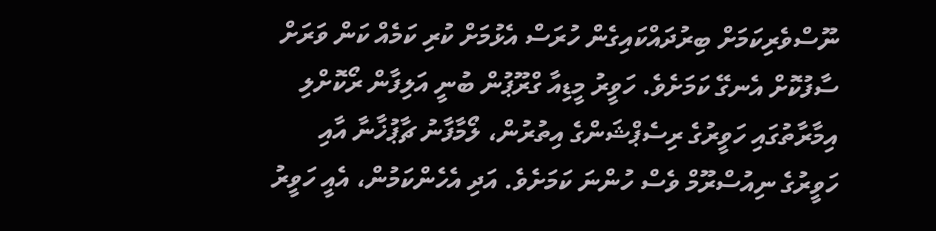ނޫސްވެރިކަމަށް ބިރުދައްކައިގެން ހުރަސް އެޅުމަށް ކުރި ކަމެއް ކަން ވަރަށް ސާފުކޮށް އެނގޭ ކަމަށެވެ. ހަވީރު މީޑިއާ ގްރޫޕުން ބުނީ އަލިފާން ރޯކޮށްލި އިމާރާތުގައި ހަވީރުގެ ރިސެޕްޝަންގެ އިތުރުން، ލޯމާފާނު ޗާޕުޚާނާ އާއި ހަވީރުގެ ނިއުސްރޫމް ވެސް ހުންނަ ކަމަށެވެ. އަދި އެހެންކަމުން، އެއީ ހަވީރު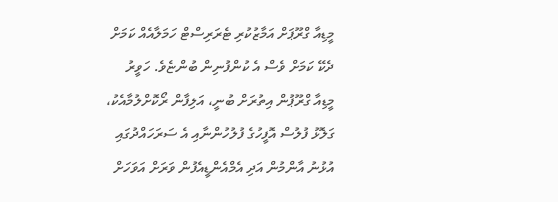މީޑިއާ ގްރޫޕަށް އަމާޒުކުރި ޓެރަރިސްޓް ހަމަލާއެއް ކަމަށް ދެކޭ ކަމަށް ވެސް އެ ކުންފުނިން ބުންޏެވެ. ހަވީރު މީޑިއާ ގްރޫޕުން އިތުރަށް ބުނީ، އަލިފާން ރޯކޮށްލުމާއެކު، ގަލޮޅު ފުލުސް އޮފީހުގެ ފުލުހުންނާއި އެ ސަރަހައްދުގައި އުޅުނު އާންމުން އަދި އެމްއެންޑީއެފުން ވަރަށް އަވަހަށް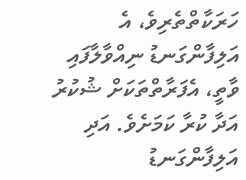ހަރަކާތްތެރިވެ، އެ އަލިފާންގަނޑު ނިއްވާލާފައި ވާތީ، އެފަރާތްތަކަށް ޝުކުރު އަދާ ކުރާ ކަމަށެވެ. އަދި އަލިފާންގަނޑު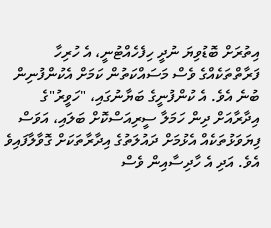އިތުރަށް ބޮޑުވިޔަ ނުދީ ހިފެހެއްޓުނީ، އެ ހުރިހާ ފަރާތްތަކެއްގެ ވެސް މަސައްކަތުން ކަމަށް އެކުންފުނިން ބުނެ އެވެ. އެ ކުންފުނީގެ ބަޔާނުގައި، "ހަވީރު"ގެ އިދާރާއަށް ދިން ހަމަލާ ސީރިއަސްކޮށް ބަލައި، އަވަސް ފިޔަވަޅުތަކެއް އެޅުމަށް ދައުލަތުގެ އިދާރާތަކަށް ގޮވާލާފައިވެ އެވެ. އަދި އެ ހާދިސާއިން ވެސް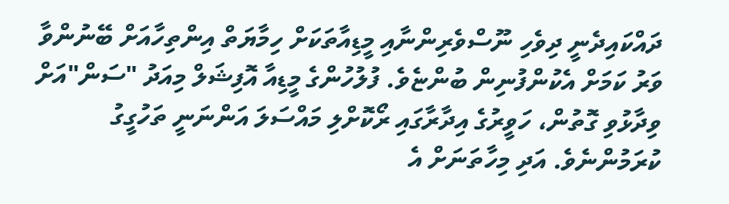ދައްކައިދެނީ ދިވެހި ނޫސްވެރިންނާއި މީޑިއާތަކަށް ހިމާޔަތް އިންތިހާއަށް ބޭނުންވާ ވަރު ކަމަށް އެކުންފުނިން ބުންޏެވެ. ފުލުހުންގެ މީޑިއާ އޮފިޝަލް މިއަދު "ސަން"އަށް ވިދާޅުވި ގޮތުން، ހަވީރުގެ އިދާރާގައި ރޯކޮށްލި މައްސަލަ އަންނަނީ ތަހުގީގު ކުރަމުންނެވެ. އަދި މިހާތަނަށް އެ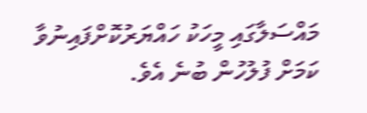މައްސަލާގައި މީހަކު ހައްޔަރުކޮށްފައިނުވާ ކަމަށް ފުލުހުން ބުނެ އެވެ.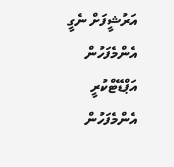އަރުޝީފަށް ނެގީ
އެންމެފަހުން އަޕްޑޭޓްކުރީ
އެންމެފަހުން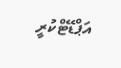އަޕްޑޭޓްކުރީ